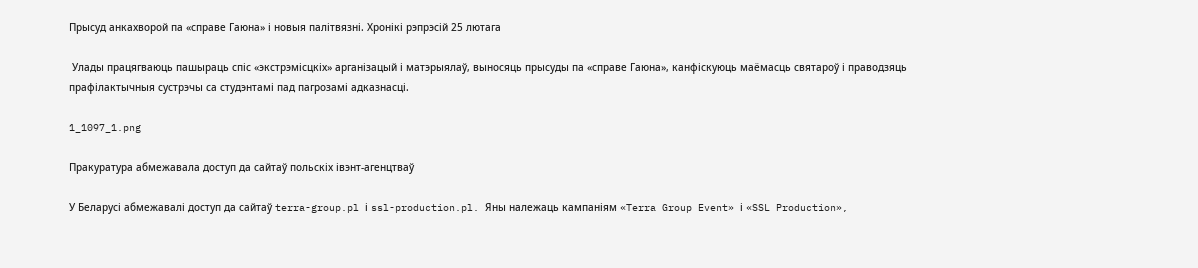Прысуд анкахворой па «справе Гаюна» і новыя палітвязні. Хронікі рэпрэсій 25 лютага

 Улады працягваюць пашыраць спіс «экстрэмісцкіх» арганізацый і матэрыялаў, выносяць прысуды па «справе Гаюна», канфіскуюць маёмасць святароў і праводзяць прафілактычныя сустрэчы са студэнтамі пад пагрозамі адказнасці.

1_1097_1.png

Пракуратура абмежавала доступ да сайтаў польскіх івэнт-агенцтваў

У Беларусі абмежавалі доступ да сайтаў terra-group.pl і ssl-production.pl. Яны належаць кампаніям «Terra Group Event» і «SSL Production»,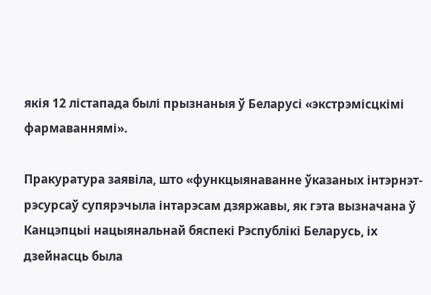якія 12 лістапада былі прызнаныя ў Беларусі «экстрэмісцкімі фармаваннямі».

Пракуратура заявіла, што «функцыянаванне ўказаных інтэрнэт-рэсурсаў супярэчыла інтарэсам дзяржавы, як гэта вызначана ў Канцэпцыі нацыянальнай бяспекі Рэспублікі Беларусь, іх дзейнасць была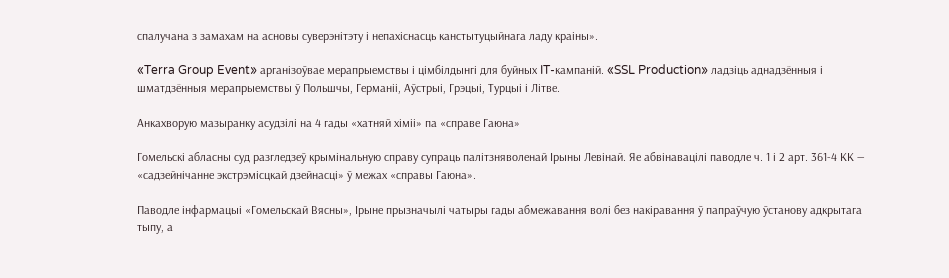спалучана з замахам на асновы суверэнітэту і непахіснасць канстытуцыйнага ладу краіны».

«Terra Group Event» арганізоўвае мерапрыемствы і цімбілдынгі для буйных IT-кампаній. «SSL Production» ладзіць аднадзённыя і шматдзённыя мерапрыемствы ў Польшчы, Германіі, Аўстрыі, Грэцыі, Турцыі і Літве.

Анкахворую мазыранку асудзілі на 4 гады «хатняй хіміі» па «справе Гаюна»

Гомельскі абласны суд разгледзеў крымінальную справу супраць палітзняволенай Ірыны Левінай. Яе абвінавацілі паводле ч. 1 і 2 арт. 361-4 КК — «садзейнічанне экстрэмісцкай дзейнасці» ў межах «справы Гаюна».

Паводле інфармацыі «Гомельскай Вясны», Ірыне прызначылі чатыры гады абмежавання волі без накіравання ў папраўчую ўстанову адкрытага тыпу, а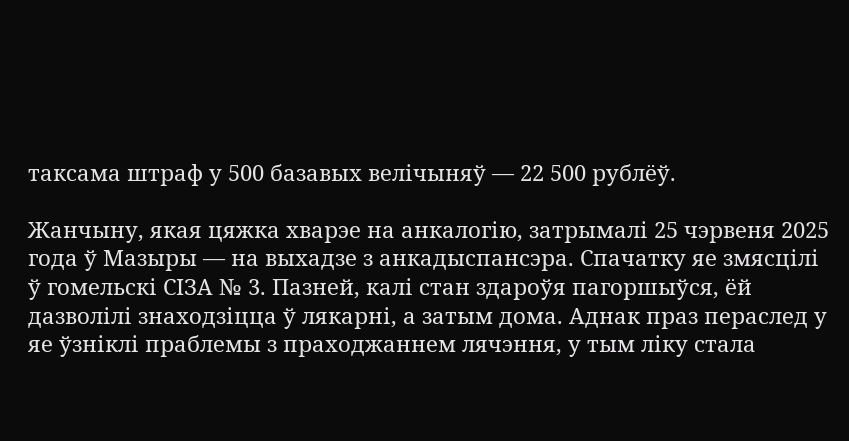таксама штраф у 500 базавых велічыняў — 22 500 рублёў.

Жанчыну, якая цяжка хварэе на анкалогію, затрымалі 25 чэрвеня 2025 года ў Мазыры — на выхадзе з анкадыспансэра. Спачатку яе змясцілі ў гомельскі СІЗА № 3. Пазней, калі стан здароўя пагоршыўся, ёй дазволілі знаходзіцца ў лякарні, а затым дома. Аднак праз пераслед у яе ўзніклі праблемы з праходжаннем лячэння, у тым ліку стала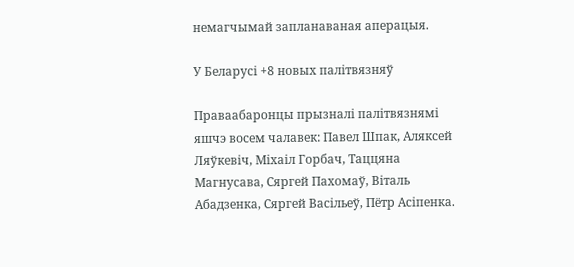немагчымай запланаваная аперацыя.

У Беларусі +8 новых палітвязняў

Праваабаронцы прызналі палітвязнямі яшчэ восем чалавек: Павел Шпак, Аляксей Ляўкевіч, Міхаіл Горбач, Таццяна Магнусава, Сяргей Пахомаў, Віталь Абадзенка, Сяргей Васільеў, Пётр Асіпенка.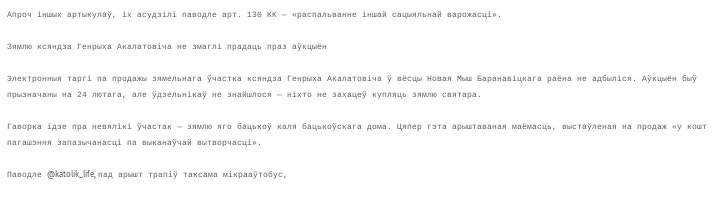Апроч іншых артыкулаў, іх асудзілі паводле арт. 130 КК — «распальванне іншай сацыяльнай варожасці».

Зямлю ксяндза Генрыха Акалатовіча не змаглі прадаць праз аўкцыён

Электронныя таргі па продажы зямельнага ўчастка ксяндза Генрыха Акалатовіча ў вёсцы Новая Мыш Баранавіцкага раёна не адбыліся. Аўкцыён быў прызначаны на 24 лютага, але ўдзельнікаў не знайшлося — ніхто не захацеў купляць зямлю святара.

Гаворка ідзе пра невялікі ўчастак — зямлю яго бацькоў каля бацькоўскага дома. Цяпер гэта арыштаваная маёмасць, выстаўленая на продаж «у кошт пагашэння запазычанасці па выканаўчай вытворчасці».

Паводле @katolik_life, пад арышт трапіў таксама мікрааўтобус,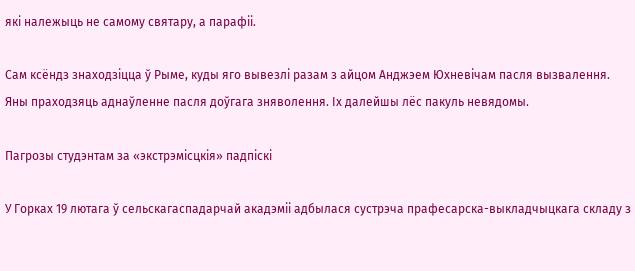які належыць не самому святару, а парафіі.

Сам ксёндз знаходзіцца ў Рыме, куды яго вывезлі разам з айцом Анджэем Юхневічам пасля вызвалення. Яны праходзяць аднаўленне пасля доўгага зняволення. Іх далейшы лёс пакуль невядомы.

Пагрозы студэнтам за «экстрэмісцкія» падпіскі

У Горках 19 лютага ў сельскагаспадарчай акадэміі адбылася сустрэча прафесарска-выкладчыцкага складу з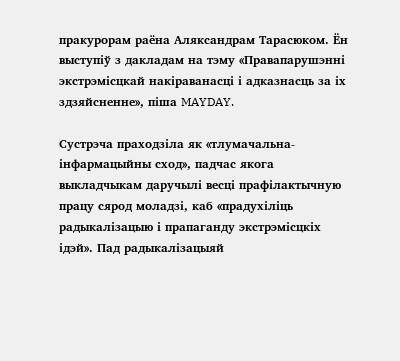пракурорам раёна Аляксандрам Тарасюком. Ён выступіў з дакладам на тэму «Правапарушэнні экстрэмісцкай накіраванасці і адказнасць за іх здзяйсненне», піша MAYDAY.

Сустрэча праходзіла як «тлумачальна-інфармацыйны сход», падчас якога выкладчыкам даручылі весці прафілактычную працу сярод моладзі, каб «прадухіліць радыкалізацыю і прапаганду экстрэмісцкіх ідэй». Пад радыкалізацыяй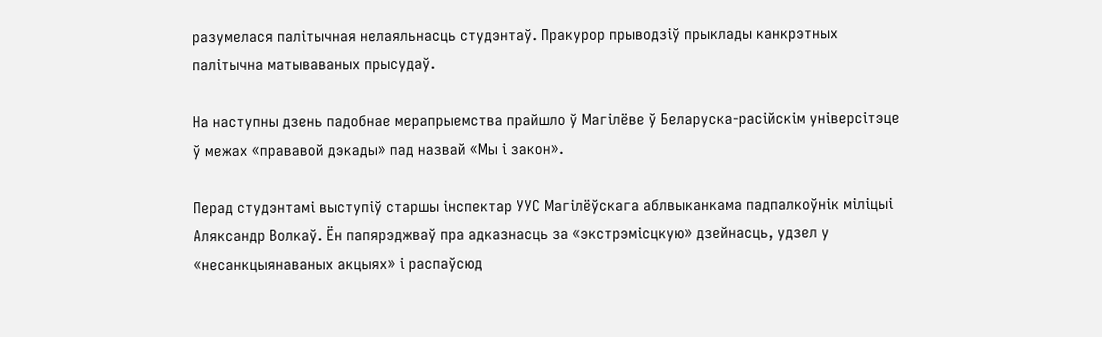разумелася палітычная нелаяльнасць студэнтаў. Пракурор прыводзіў прыклады канкрэтных палітычна матываваных прысудаў.

На наступны дзень падобнае мерапрыемства прайшло ў Магілёве ў Беларуска-расійскім універсітэце ў межах «прававой дэкады» пад назвай «Мы і закон».

Перад студэнтамі выступіў старшы інспектар УУС Магілёўскага аблвыканкама падпалкоўнік міліцыі Аляксандр Волкаў. Ён папярэджваў пра адказнасць за «экстрэмісцкую» дзейнасць, удзел у «несанкцыянаваных акцыях» і распаўсюд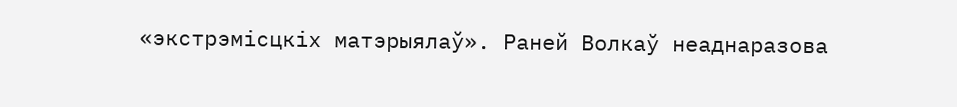«экстрэмісцкіх матэрыялаў». Раней Волкаў неаднаразова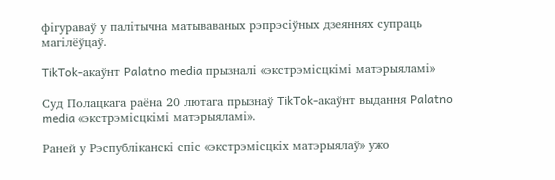фігураваў у палітычна матываваных рэпрэсіўных дзеяннях супраць магілёўцаў.

TikTok-акаўнт Palatno media прызналі «экстрэмісцкімі матэрыяламі»

Суд Полацкага раёна 20 лютага прызнаў TikTok-акаўнт выдання Palatno media «экстрэмісцкімі матэрыяламі».

Раней у Рэспубліканскі спіс «экстрэмісцкіх матэрыялаў» ужо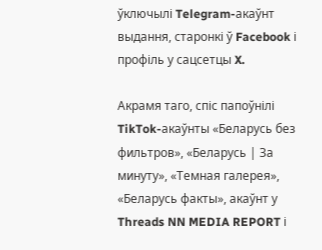ўключылі Telegram-акаўнт выдання, старонкі ў Facebook і профіль у сацсетцы X.

Акрамя таго, спіс папоўнілі TikTok-акаўнты «Беларусь без фильтров», «Беларусь | За минуту», «Темная галерея», «Беларусь факты», акаўнт у Threads NN MEDIA REPORT і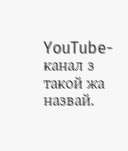YouTube-канал з такой жа назвай.